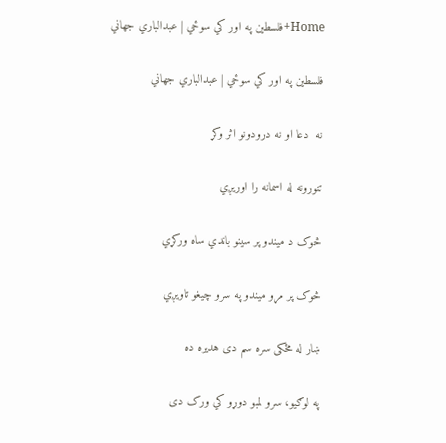Home+فلسطین په اور کي سوځي | عبدالباري جهاني

فلسطین په اور کي سوځي | عبدالباري جهاني

نه  دعا او نه درودونو اثر وکړ

تنورونه له اسمانه را اوریږي

څوک د میندو پر سینو باندي ساه ورکړي

څوک پر مړو میندو په سرو چیغو تاویږي

ښار له مځکی سره سم دی هدیره ده

په لوګیو، سرو لمبو دوړو کي ورک دی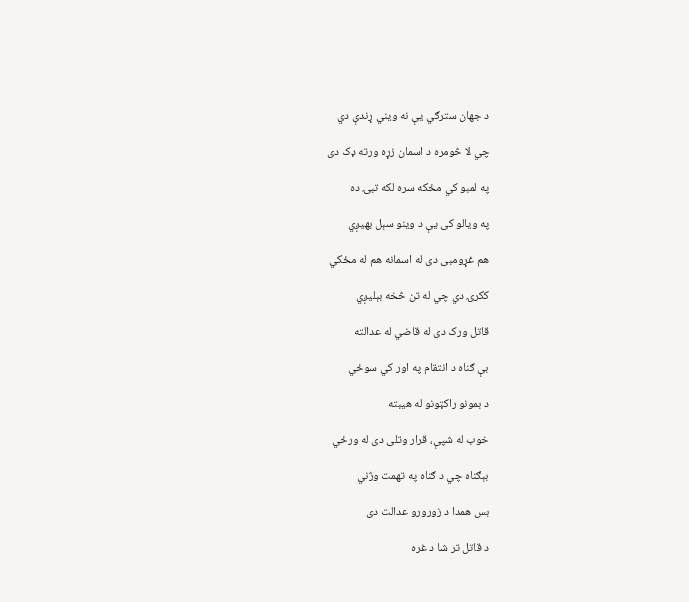د جهان سترګي یې نه ویني ړندې دي

چي لا څومره د اسمان زړه ورته ډک دی

په لمبو کي مځکه سره لکه تبۍ ده

په ویالو کی یې د وینو سېل بهیږي

هم غړومبی دی له اسمانه هم له مځکي

ککرۍ دي چي له تن څخه بېلیږي

قاتل ورک دی له قاضي له عدالته

بې ګناه د انتقام په اور کي سوځي

د بمونو راکټونو له هیبته

خوب له شپې، قرار وتلی دی له ورځي

بېګناه چي د ګناه په تهمت وژني

بس همدا د زورورو عدالت دی

د قاتل تر شا د غره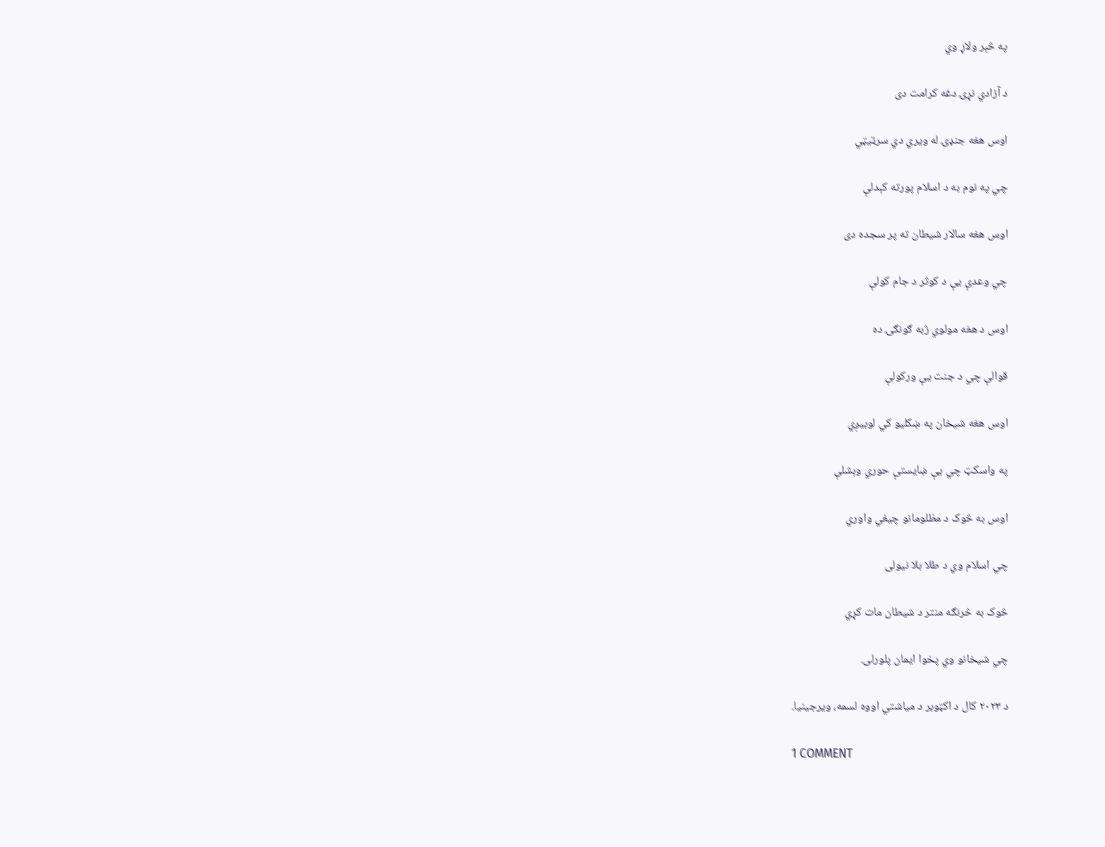په څېر ولاړ وي

د آزادي نړۍ دغه کرامت دی

اوس هغه جنډۍ له ویري دي سرټیټي

چي په نوم به د اسلام پورته کېدلې

اوس هغه سالار شیطان ته پر سجده دی

چي وعدې یې د کوثر د جام کولې

اوس د هغه مولوي ژبه ګونګۍ ده

قوالې چي د جنت یې ورکولې

اوس هغه شیخان په ښکلیو کي لوبیږي

په واسکټ چي یې ښایستې حوري وېشلې

اوس به څوک د مظلومانو چیغي واوري

چي اسلام وي د طلا بلا نیولی

څوک به څرنګه منتر د شیطان مات کړي

چي شیخانو وي پخوا ایمان پلورلی.

د ۲۰۲۳ کال د اکټوبر د میاشتي اووه لسمه، ویرجینیا.

1 COMMENT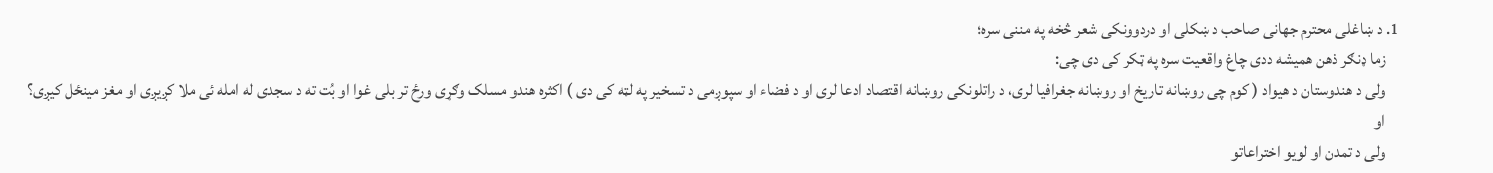1. د ښاغلی محترم جهانی صاحب د ښکلی او دردوونکی شعر څخه په مننی سره؛
    زما ډنګر ذهن همیشه ددی چاغ واقعیت سره په ټکر کی دی چی:
    ولی د هندوستان د هیواد ( کوم چی روښانه تاریخ او روښانه جغرافیا لری، د راتلونکی روښانه اقتصاد ادعا لری او د فضاء او سپوږمی د تسخیر په لټه کی دی ) اکثره هندو مسلک وګړی ورځ تر بلی غوا او بُت ته د سجدی له امله ئی ملا کږیږی او مغز مینځل کیږی؟
    او
    ولی د تمدن او لویو اختراعاتو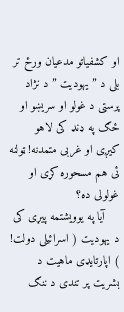او کشفیاتو مدعیان ورځ تر بلی د ” یهودیت ” د نژاد پرستی د غولو او سریښو او ځګ په ډنډ کی لاهو کیږی او غربی متمدنه! ټولنه ئی هم مسحوره کړی او غولولی ده؟
    آیا په یوویشتمه پیړی کی د یهودیت ( اسرائیلی دولت! ) اپارتایډی ماهیت د بشریت پر تندی د ننګ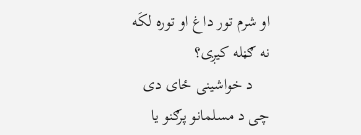او شرم تور داغ او توره لکَه نه ګڼله کیږی؟
    د خواشینی ځای دی چی د مسلمانو پرګنو یا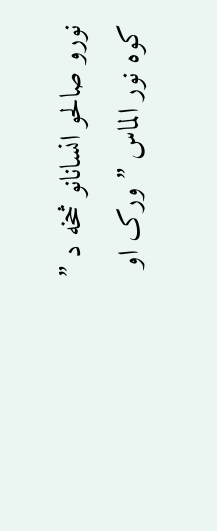نورو صالحو انسانانو څخه د ” کوه نور الماس ” ورک او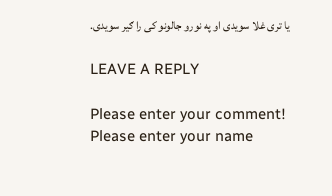یا تری غلا سویدی او په نورو جالونو کی را ګیر سویدی.

LEAVE A REPLY

Please enter your comment!
Please enter your name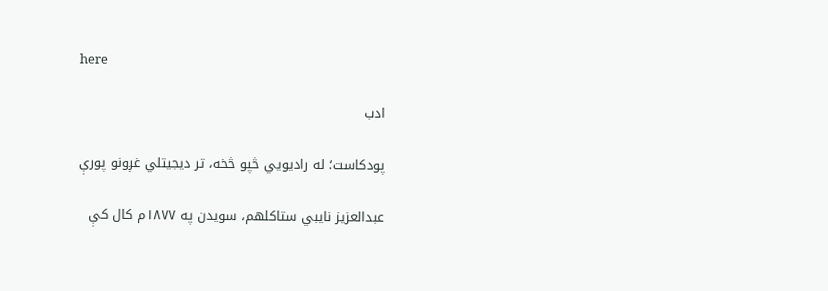here

ادب

پودکاست؛ له رادیويي څپو څخه، تر دیجیتلي غږونو پورې

عبدالعزیز نایبي ستاکلهم، سویدن په ۱۸۷۷م کال کې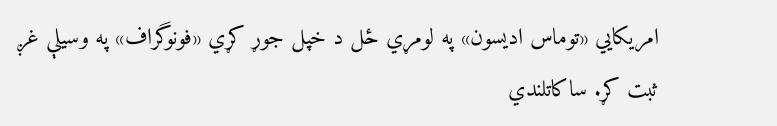امریکایي «توماس ادیسون» په لومړي ځل د خپل جوړ کړي «فونوگراف» په وسیلې غږ ثبت کړ. ساکاتلندي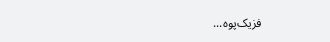فزیک‌پوه...